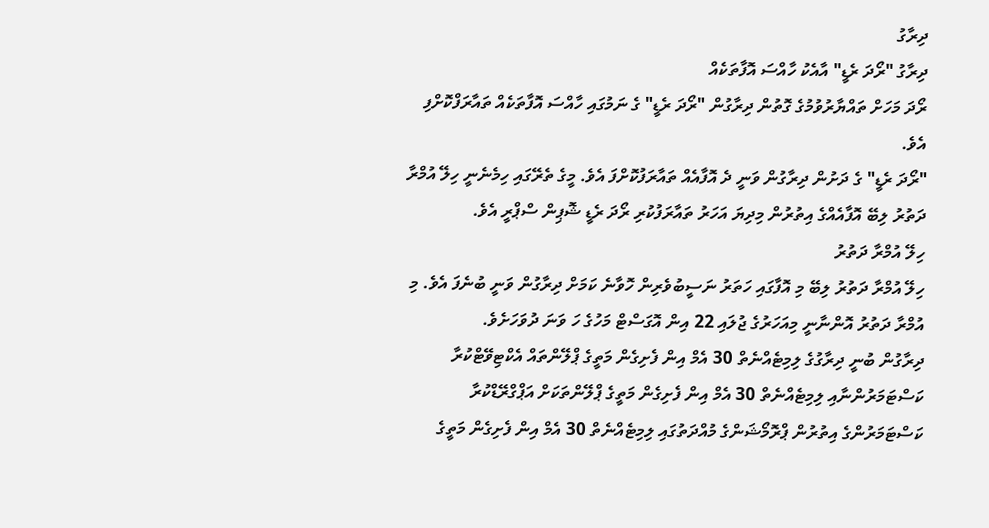ދިރާގު
ދިރާގު "ރޯދަ ރެޑީ" އާއެކު ހާއްސަ އޮފާތަކެއް
ރޯދަ މަހަށް ތައްޔާރުވުމުގެ ގޮތުން ދިރާގުން "ރޯދަ ރެޑީ" ގެ ނަމުގައި ހާއްސަ އޮފާތަކެއް ތައާރަފްކޮށްފި އެވެ.
"ރޯދަ ރެޑީ" ގެ ދަށުން ދިރާގުން ވަނީ ދެ އޮފާއެއް ތައާރަފުކޮށްފަ އެވެ. މީގެ ތެރޭގައި ހިމެނެނީ ހިލޭ އުމްރާ ދަތުރު ލިބޭ އޮފާއެއްގެ އިތުރުން މިދިޔަ އަހަރު ތައާރަފުކުރި ރޯދަ ރެޑީ ޝޮޕިން ސްޕްރީ އެވެ.
ހިލޭ އުމްރާ ދަތުރު
ހިލޭ އުމްރާ ދަތުރު ލިބޭ މި އޮފާގައި ހަތަރު ނަސީބުވެރިން ހޮވާނެ ކަމަށް ދިރާގުން ވަނީ ބުނެފަ އެވެ. މި އުމްރާ ދަތުރު އޮންނާނީ މިއަހަރުގެ ޖުލައި 22 އިން އޮގަސްޓް މަހުގެ ހަ ވަނަ ދުވަހަށެވެ.
ދިރާގުން ބުނީ ދިރާގުގެ ލިމިޓެއްނެތް 30 އެމް އިން ފެށިގެން މަތީގެ ޕްލޭންތައް އެކްޓިވޭޓްކުރާ ކަސްޓަމަރުންނާއި ލިމިޓެއްނެތް 30 އެމް އިން ފެށިގެން މަތީގެ ޕްލޭންތަކަށް އަޕްގްރޭޑްކުރާ ކަސްޓަމަރުންގެ އިތުރުން ޕްރޮމޯޝަންގެ މުއްދަތުގައި ލިމިޓެއްނެތް 30 އެމް އިން ފެށިގެން މަތީގެ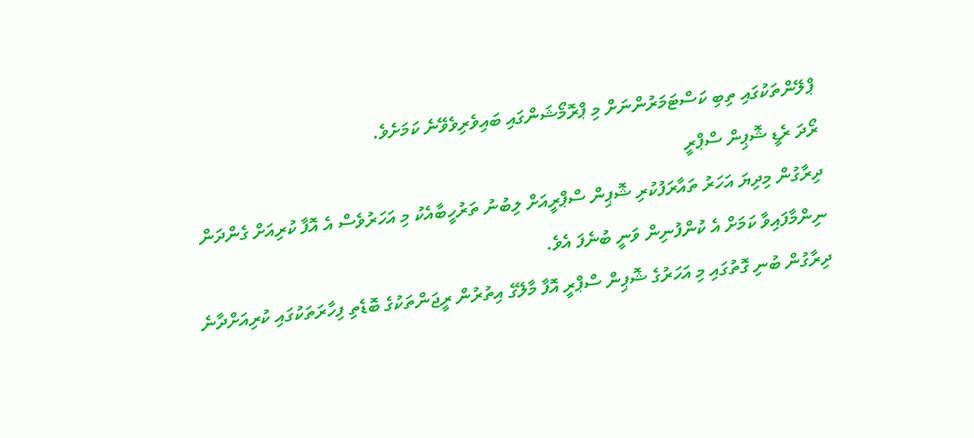ޕްލޭންތަކުގައި ތިބި ކަސްޓަމަރުންނަށް މި ޕްރޮމޯޝަންގައި ބައިވެރިވެވޭނެ ކަމަށެވެ.
ރޯދަ ރެޑީ ޝޮޕިން ސްޕްރީ
ދިރާގުން މިދިޔަ އަހަރު ތައާރަފުކުރި ޝޮޕިން ސްޕްރީއަށް ލިބުނު ތަރުހީބާއެކު މި އަހަރުވެސް އެ އޮފާ ކުރިއަށް ގެންދަން ނިންމާފައިވާ ކަމަށް އެ ކުންފުނިން ވަނީ ބުނެފަ އެވެ.
ދިރާގުން ބުނި ގޮތުގައި މި އަހަރުގެ ޝޮޕިން ސްޕްރީ އޮފާ މާލޭގެ އިތުރުން ރީޖަންތަކުގެ ބޮޑެތި ފިހާރަތަކުގައި ކުރިއަށްދާނެ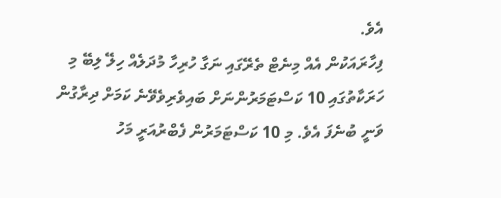އެވެ.
ފިހާރައަކުން އެއް މިނެޓް ތެރޭގައި ނަގާ ހުރިހާ މުދަލެއް ހިލޭ ލިބޭ މި ހަރަކާތުގައި 10 ކަސްޓަމަރުންނަށް ބައިވެރިވެވޭނެ ކަމަށް ދިރާގުން ވަނީ ބުނެފަ އެވެ. މި 10 ކަސްޓަމަރުން ފެބްރުއަރީ މަހު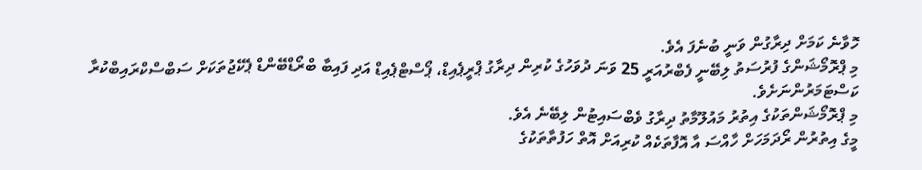ހޮވާނެ ކަމަށް ދިރާގުން ވަނީ ބުނެފަ އެވެ.
މި ޕްރޮމޯޝަންގެ ފުރުސަތު ލިބޭނީ ފެބްރުއަރީ 25 ވަނަ ދުވަހުގެ ކުރިން ދިރާގު ޕްރީޕެއިޑް، ޕޯސްޓްޕެއިޑް އަދި ފައިބާ ބްރޯޑްބޭންޑް ޕެކޭޖުތަކަށް ސަބްސްކްރައިބްކުރާ ކަސްޓަމަރުންނަށެވެ.
މި ޕްރޮމޯޝަންތަކުގެ އިތުރު މައުލޫމާތު ދިރާގު ވެބްސައިޓުން ލިބޭނެ އެވެ.
މީގެ އިތުރުން ރޯދަމަހަށް ހާއްސަ އާ އޮފާތަކެއް ކުރިއަށް އޮތް ހަފުތާތަކުގެ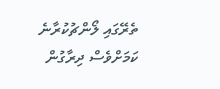ތެރޭގައި ލޯންޗުކުރާނެ ކަމަށްވެސް ދިރާގުން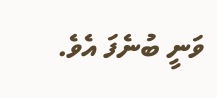ވަނީ ބުނެފަ އެވެ.